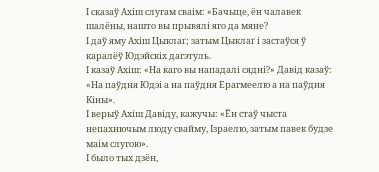І сказаў Ахіш слугам сваім: «Бачыце, ён чалавек шалёны, нашто вы прывялі яго да мяне?
І даў яму Ахіш Цыклаґ; затым Цыклаґ і застаўся ў каралёў Юдэйскіх дагэтуль.
І казаў Ахіш: «На каго вы нападалі сядні?» Давід казаў: «На паўдня Юдэі а на паўдня Ерагмеелю а на паўдня Кіны».
І верыў Ахіш Давіду, кажучы: «Ён стаў чыста непахнючым люду свайму, Ізраелю, затым павек будзе маім слугою».
І было тых дзён,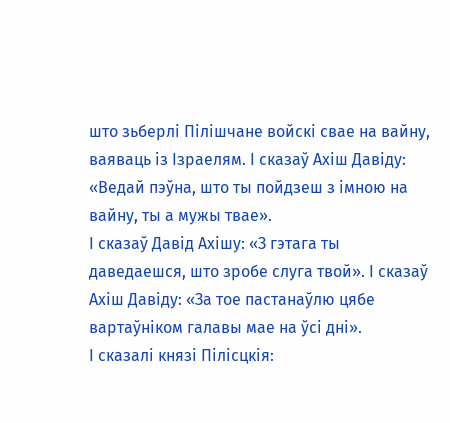што зьберлі Пілішчане войскі свае на вайну, ваяваць із Ізраелям. І сказаў Ахіш Давіду: «Ведай пэўна, што ты пойдзеш з імною на вайну, ты а мужы твае».
І сказаў Давід Ахішу: «З гэтага ты даведаешся, што зробе слуга твой». І сказаў Ахіш Давіду: «За тое пастанаўлю цябе вартаўніком галавы мае на ўсі дні».
І сказалі князі Пілісцкія: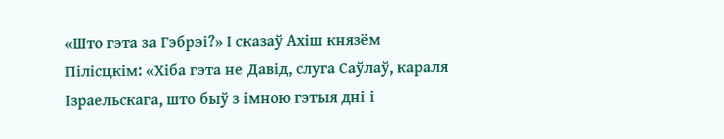«Што гэта за Гэбрэі?» І сказаў Ахіш князём Пілісцкім: «Хіба гэта не Давід, слуга Саўлаў, караля Ізраельскага, што быў з імною гэтыя дні і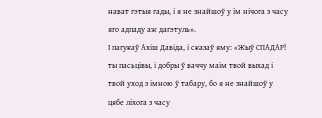нават гэтыя гады, і я не знайшоў у ім нічога з часу яго адпаду аж дагэтуль».
І пагукаў Ахіш Давіда, і сказаў яму: «Жыў СПАДАР! ты пасьцівы, і добры ў ваччу маім твой выхад і твой уход з імною ў табару, бо я не знайшоў у цябе ліхога з часу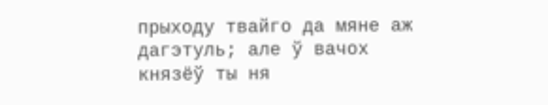прыходу твайго да мяне аж дагэтуль; але ў вачох князёў ты ня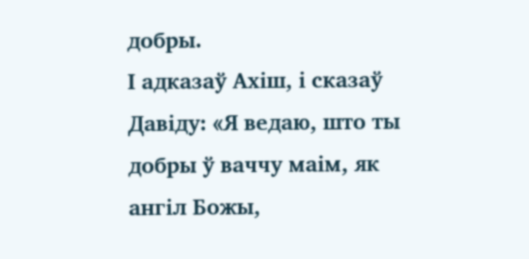добры.
І адказаў Ахіш, і сказаў Давіду: «Я ведаю, што ты добры ў ваччу маім, як ангіл Божы,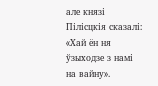але князі Пілісцкія сказалі: «Хай ён ня ўзыходзе з намі на вайну».